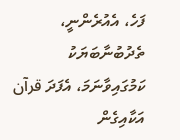ފަހެ، އެއުރެންނީ، ތެދުބުނާބަޔަކު ކަމުގައިވާނަމަ، އެފަދަ قرآن އަކާއިގެން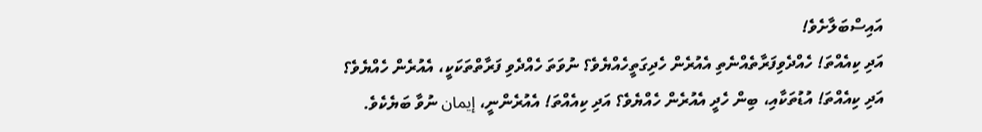އައިސްބަލާށެވެ!
އަދި ކިއެއްތަ! ހެއްދެވިފަރާތެއްނެތި އެއުރެން ހެދިގަތީހެއްޔެވެ؟ ނުވަތަ ހެއްދެވި ފަރާތްތަކަކީ، އެއުރެން ހެއްޔެވެ؟
އަދި ކިއެއްތަ! އުޑުތަކާއި، ބިން ހެދީ އެއުރެން ހެއްޔެވެ؟ އަދި ކިއެއްތަ! އެއުރެންނީ، إيمان ނުވާ ބަޔެކެވެ.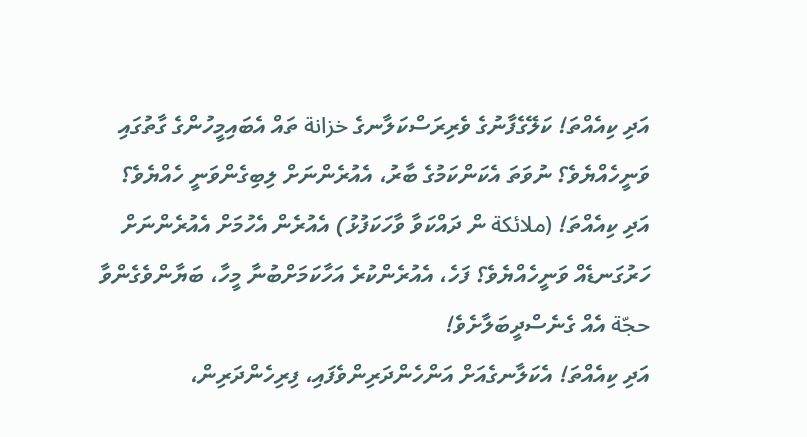އަދި ކިއެއްތަ! ކަލޭގެފާނުގެ ވެރިރަސްކަލާނގެ خزانة ތައް އެބައިމީހުންގެ ގާތުގައި ވަނީހެއްޔެވެ؟ ނުވަތަ އެކަންކަމުގެ ބާރު، އެއުރެންނަށް ލިބިގެންވަނީ ހެއްޔެވެ؟
އަދި ކިއެއްތަ! (ملائكة ން ދައްކަވާ ވާހަކަފުޅު) އެއުރެން އެހުމަށް އެއުރެންނަށް ހަރުގަނޑެއް ވަނީހެއްޔެވެ؟ ފަހެ، އެއުރެންކުރެ އަހާކަމަށްބުނާ މީހާ، ބަޔާންވެގެންވާ حجّة އެއް ގެނެސްދީބަލާށެވެ!
އަދި ކިއެއްތަ! އެކަލާނގެއަށް އަންހެންދަރިންވެފައި، ފިރިހެންދަރިން،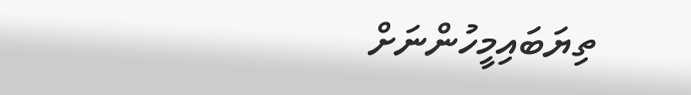ތިޔަބައިމީހުންނަށް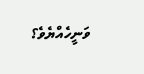ވަނީހެއްޔެވެ؟